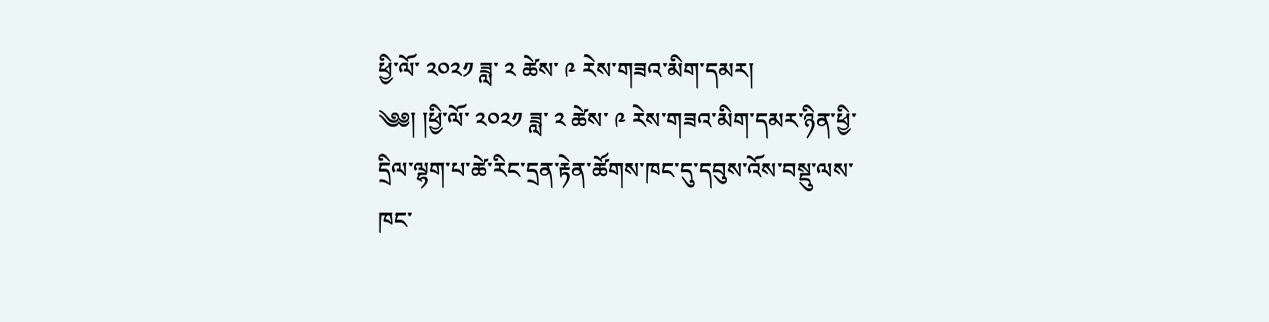ཕྱི་ལོ་ ༢༠༢༡ ཟླ་ ༢ ཚེས་ ༩ རེས་གཟའ་མིག་དམར།
༄༅། །ཕྱི་ལོ་ ༢༠༢༡ ཟླ་ ༢ ཚེས་ ༩ རེས་གཟའ་མིག་དམར་ཉིན་ཕྱི་དྲིལ་ལྷག་པ་ཚེ་རིང་དྲན་རྟེན་ཚོགས་ཁང་དུ་དབུས་འོས་བསྡུ་ལས་ཁང་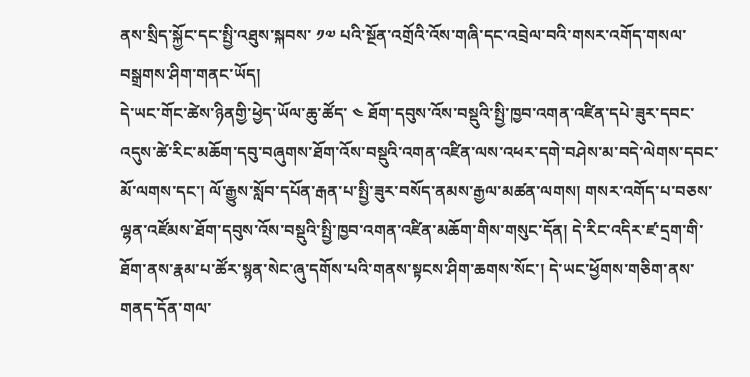ནས་སྲིད་སྐྱོང་དང་སྤྱི་འཐུས་སྐབས་ ༡༧ པའི་སྔོན་འགྲོའི་འོས་གཞི་དང་འབྲེལ་བའི་གསར་འགོད་གསལ་བསྒྲགས་ཤིག་གནང་ཡོད།
དེ་ཡང་གོང་ཚེས་ཉིནགྱི་ཕྱེད་ཡོལ་ཆུ་ཚོད་ ༤ ཐོག་དབུས་འོས་བསྡུའི་སྤྱི་ཁྱབ་འགན་འཛིན་དཔེ་ཟུར་དབང་འདུས་ཚེ་རིང་མཆོག་དབུ་བཞུགས་ཐོག་འོས་བསྡུའི་འགན་འཛིན་ལས་འཕར་དགེ་བཤེས་མ་བདེ་ལེགས་དབང་མོ་ལགས་དང་། ལོ་རྒྱུས་སློབ་དཔོན་རྒན་པ་སྤྱི་ཟུར་བསོད་ནམས་རྒྱལ་མཚན་ལགས། གསར་འགོད་པ་བཅས་ལྷན་འཛོམས་ཐོག་དབུས་འོས་བསྡུའི་སྤྱི་ཁྱབ་འགན་འཛིན་མཆོག་གིས་གསུང་དོན། དེ་རིང་འདིར་ཛ་དྲག་གི་ཐོག་ནས་རྣམ་པ་ཚོར་སྙན་སེང་ཞུ་དགོས་པའི་གནས་སྟངས་ཤིག་ཆགས་སོང་། དེ་ཡང་ཕྱོགས་གཅིག་ནས་གནད་དོན་གལ་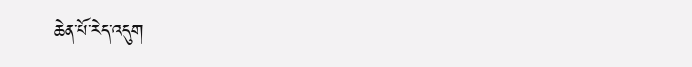ཆེན་པོ་རེད་འདུག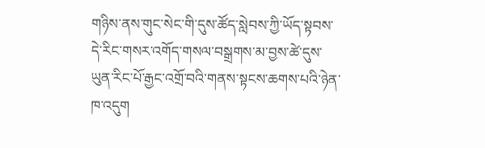གཉིས་ནས་གུང་སེང་གི་དུས་ཚོད་སླེབས་ཀྱི་ཡོད་སྟབས་དེ་རིང་གསར་འགོད་གསལ་བསྒྲགས་མ་བྱས་ཚེ་དུས་ཡུན་རིང་པོ་རྒྱང་འགྲོ་བའི་གནས་སྟངས་ཆགས་པའི་ཉེན་ཁ་འདུག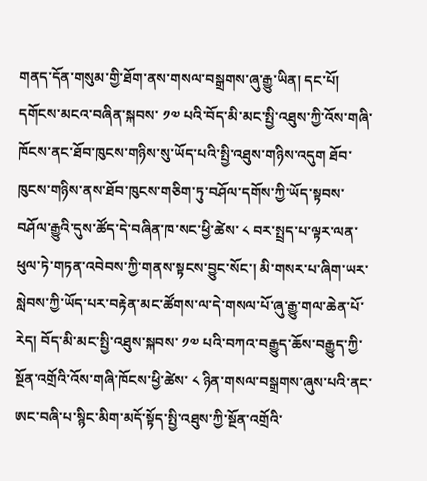གནད་དོན་གསུམ་གྱི་ཐོག་ནས་གསལ་བསྒྲགས་ཞུ་རྒྱུ་ཡིན། དང་པོ། དགོངས་མངའ་བཞིན་སྐབས་ ༡༧ པའི་བོད་མི་མང་སྤྱི་འཐུས་ཀྱི་འོས་གཞི་ཁོངས་ནང་ཐོབ་ཁུངས་གཉིས་སུ་ཡོད་པའི་སྤྱི་འཐུས་གཉིས་འདུག ཐོབ་ཁུངས་གཉིས་ནས་ཐོབ་ཁུངས་གཅིག་ཏུ་བཤོལ་དགོས་ཀྱི་ཡོད་སྟབས་བཤོལ་རྒྱུའི་དུས་ཚོད་དེ་བཞིན་ཁ་སང་ཕྱི་ཚེས་ ༨ བར་སྤྲད་པ་ལྟར་ལན་ཕུལ་ཏེ་གཏན་འབེབས་ཀྱི་གནས་སྟངས་བྱུང་སོང་། མི་གསར་པ་ཞིག་ཡར་སླེབས་ཀྱི་ཡོད་པར་བརྟེན་མང་ཚོགས་ལ་དེ་གསལ་པོ་ཞུ་རྒྱུ་གལ་ཆེན་པོ་རེད། བོད་མི་མང་སྤྱི་འཐུས་སྐབས་ ༡༧ པའི་བཀའ་བརྒྱུད་ཆོས་བརྒྱུད་ཀྱི་སྔོན་འགྲོའི་འོས་གཞི་ཁོངས་ཕྱི་ཚེས་ ༨ ཉིན་གསལ་བསྒྲགས་ཞུས་པའི་ནང་ཨང་བཞི་པ་སྙིང་མིག་མདོ་སྟོད་སྤྱི་འཐུས་ཀྱི་སྔོན་འགྲོའི་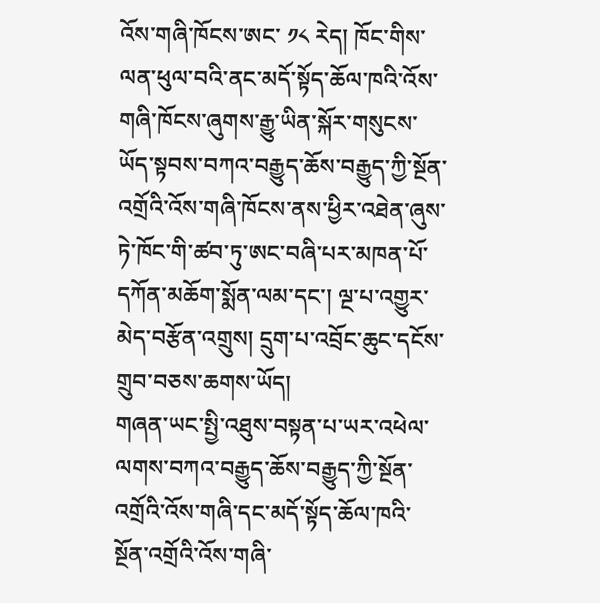འོས་གཞི་ཁོངས་ཨང་ ༡༨ རེད། ཁོང་གིས་ལན་ཕུལ་བའི་ནང་མདོ་སྟོད་ཆོལ་ཁའི་འོས་གཞི་ཁོངས་ཞུགས་རྒྱུ་ཡིན་སྐོར་གསུངས་ཡོད་སྟབས་བཀའ་བརྒྱུད་ཆོས་བརྒྱུད་ཀྱི་སྔོན་འགྲོའི་འོས་གཞི་ཁོངས་ནས་ཕྱིར་འཐེན་ཞུས་ཏེ་ཁོང་གི་ཚབ་ཏུ་ཨང་བཞི་པར་མཁན་པོ་དཀོན་མཆོག་སྨོན་ལམ་དང་། ལྔ་པ་འགྱུར་མེད་བརྩོན་འགྲུས། དྲུག་པ་འབྲོང་ཆུང་དངོས་གྲུབ་བཅས་ཆགས་ཡོད།
གཞན་ཡང་སྤྱི་འཐུས་བསྟན་པ་ཡར་འཕེལ་ལགས་བཀའ་བརྒྱུད་ཆོས་བརྒྱུད་ཀྱི་སྔོན་འགྲོའི་འོས་གཞི་དང་མདོ་སྟོད་ཆོལ་ཁའི་སྔོན་འགྲོའི་འོས་གཞི་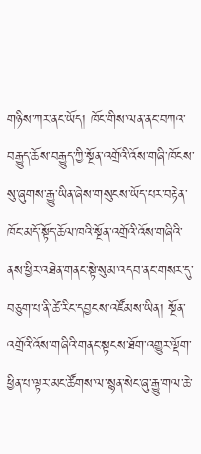གཉིས་ཀར་ནང་ཡོད། ཁོང་གིས་ལན་ནང་བཀའ་བརྒྱུད་ཆོས་བརྒྱུད་ཀྱི་སྔོན་འགྲོའི་འོས་གཞི་ཁོངས་སུ་ཞུགས་རྒྱུ་ཡིན་ཞེས་གསུངས་ཡོད་པར་བརྟེན་ཁོང་མདོ་སྟོད་ཆོལ་ཁའི་སྔོན་འགྲོའི་འོས་གཞིའི་ནས་ཕྱིར་འཐེན་གནང་སྟེ་སུམ་འདབ་ནང་གསར་དུ་བཅུག་པ་ནི་ཚེ་རིང་དབྱངས་འཛོམས་ཡིན། སྔོན་འགྲོའི་འོས་གཞིའི་གནང་སྟངས་ཐོག་འགྱུར་ལྡོག་ཕྱིན་པ་ལྟར་མང་ཚོགས་ལ་སྙན་སེང་ཞུ་རྒྱུ་གལ་ཆེ་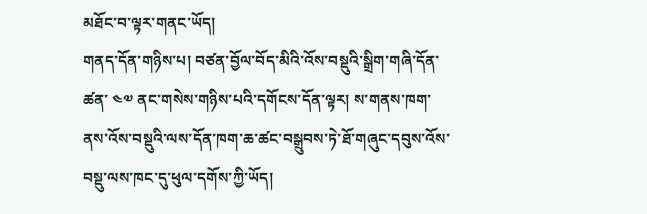མཐོང་བ་ལྟར་གནང་ཡོད།
གནད་དོན་གཉིས་པ། བཙན་བྱོལ་བོད་མིའི་འོས་བསྡུའི་སྒྲིག་གཞི་དོན་ཚན་ ༤༧ ནང་གསེས་གཉིས་པའི་དགོངས་དོན་ལྟར། ས་གནས་ཁག་ནས་འོས་བསྡུའི་ལས་དོན་ཁག་ཆ་ཚང་བསྒྲུབས་ཏེ་ཐོ་གཞུང་དབུས་འོས་བསྡུ་ལས་ཁང་དུ་ཕུལ་དགོས་ཀྱི་ཡོད།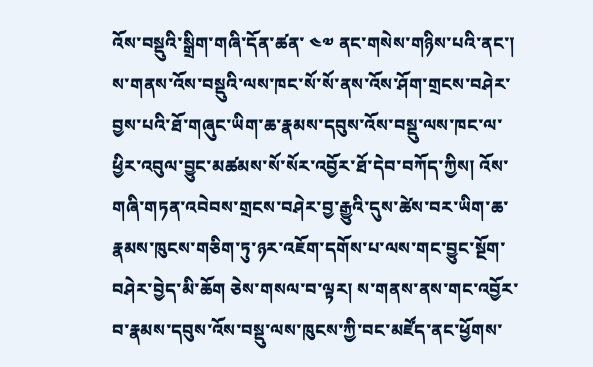འོས་བསྡུའི་སྒྲིག་གཞི་དོན་ཚན་ ༤༧ ནང་གསེས་གཉིས་པའི་ནང་། ས་གནས་འོས་བསྡུའི་ལས་ཁང་སོ་སོ་ནས་འོས་ཤོག་གྲངས་བཤེར་བྱས་པའི་ཐོ་གཞུང་ཡིག་ཆ་རྣམས་དབུས་འོས་བསྡུ་ལས་ཁང་ལ་ཕྱིར་འབུལ་བྱུང་མཚམས་སོ་སོར་འབྱོར་ཐོ་དེབ་བཀོད་ཀྱིས། འོས་གཞི་གཏན་འབེབས་གྲངས་བཤེར་བྱ་རྒྱུའི་དུས་ཚེས་བར་ཡིག་ཆ་རྣམས་ཁུངས་གཅིག་ཏུ་ཉར་འཇོག་དགོས་པ་ལས་གང་བྱུང་སྔོག་བཤེར་བྱེད་མི་ཆོག ཅེས་གསལ་བ་ལྟར། ས་གནས་ནས་གང་འབྱོར་བ་རྣམས་དབུས་འོས་བསྡུ་ལས་ཁུངས་ཀྱི་བང་མཛོད་ནང་ཕྱོགས་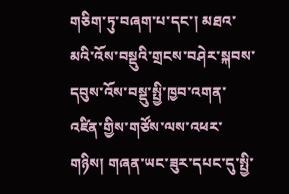གཅིག་ཏུ་བཞག་པ་དང་། མཐའ་མའི་འོས་བསྡུའི་གྲངས་བཤེར་སྐབས་དབུས་འོས་བསྡུ་སྤྱི་ཁྱབ་འགན་འཛིན་གྱིས་གཙོས་ལས་འཕར་གཉིས། གཞན་ཡང་ཟུར་དཔང་དུ་སྤྱི་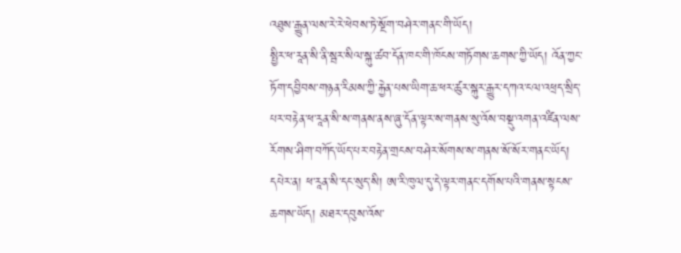འཐུས་རྒྱུན་ལས་རེ་རེ་ཕེབས་ཏེ་སྔོག་བཤེར་གནང་གི་ཡོད།
སྤྱིར་ཕ་རཱན་སི་ནི་སྦར་སིལ་སྐུ་ཚབ་དོན་ཁང་གི་ཁོངས་གཏོགས་ཆགས་ཀྱི་ཡོད། འོན་ཀྱང་ཏོག་དབྱིབས་གཉན་རིམས་ཀྱི་རྐྱེན་པས་ཡིག་ཆ་ཕར་ཚུར་སྐུར་རྒྱུར་དཀའ་ངལ་འཕྲད་སྲིད་པར་བརྟེན་ཕ་རཱན་སི་ས་གནས་ནས་ཞུ་དོན་ལྟར་ས་གནས་སུ་འོས་བསྡུ་འགན་འཛིན་ལས་རོགས་ཤིག་བཀོད་ཡོད་པར་བརྟེན་གྲངས་བཤེར་སོགས་ས་གནས་སོ་སོར་གནང་ཡོད། དཔེར་ན། ཕ་རཱན་སི་དང་སུད་སི། ཨ་རི་ཁུལ་དུ་དེ་ལྟར་གནང་དགོས་པའི་གནས་སྟངས་ཆགས་ཡོད། མཐར་དབུས་འོས་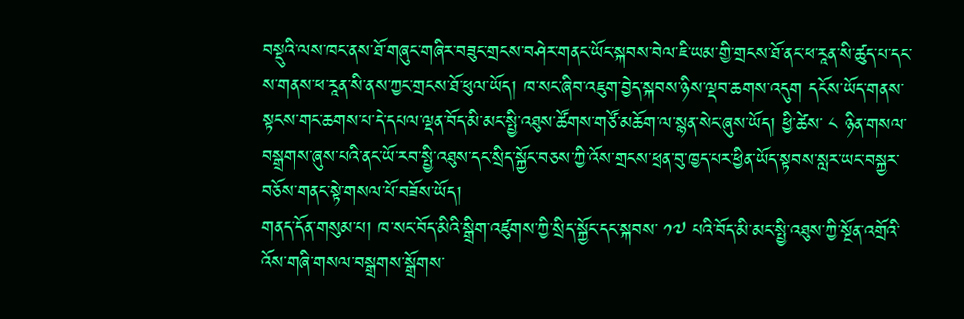བསྡུའི་ལས་ཁང་ནས་ཐོ་གཞུང་གཞིར་བཟུང་གྲངས་བཤེར་གནང་ཡོང་སྐབས་བེལ་ཇི་ཡམ་གྱི་གྲངས་ཐོ་ནང་ཕ་རཱན་སི་ཚུད་པ་དང་ས་གནས་ཕ་རཱན་སི་ནས་ཀྱང་གྲངས་ཐོ་ཕུལ་ཡོད། ཁ་སང་ཞིབ་འཇུག་བྱེད་སྐབས་ཉིས་ལྡབ་ཆགས་འདུག དངོས་ཡོད་གནས་སྟངས་གང་ཆགས་པ་དེ་དཔལ་ལྡན་བོད་མི་མང་སྤྱི་འཐུས་ཚོགས་གཙོ་མཆོག་ལ་སྙན་སེང་ཞུས་ཡོད། ཕྱི་ཚེས་ ༨ ཉིན་གསལ་བསྒྲགས་ཞུས་པའི་ནང་ཡོ་རབ་སྤྱི་འཐུས་དང་སྲིད་སྐྱོང་བཅས་ཀྱི་འོས་གྲངས་ཕྲན་བུ་ཁྱད་པར་ཕྱིན་ཡོད་སྟབས་སླར་ཡང་བསྐྱར་བཅོས་གནང་སྟེ་གསལ་པོ་བཟོས་ཡོད།
གནད་དོན་གསུམ་པ། ཁ་སང་བོད་མིའི་སྒྲིག་འཛུགས་ཀྱི་སྲིད་སྐྱོང་དང་སྐབས་ ༡༧ པའི་བོད་མི་མང་སྤྱི་འཐུས་ཀྱི་སྔོན་འགྲོའི་འོས་གཞི་གསལ་བསྒྲགས་སྒྲོགས་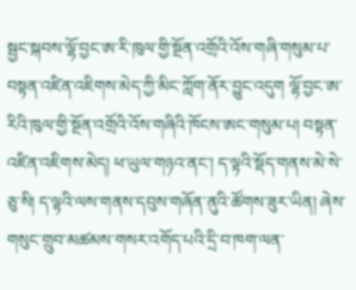སྦྱང་སྐབས་ལྷོ་བྱང་ཨ་རི་ཁུལ་གྱི་སྔོན་འགྲོའི་འོས་གཞི་གསུམ་པ་བསྟན་འཛིན་འཇིགས་མེད་ཀྱི་མིང་ཀློག་ནོར་བྱུང་འདུག ལྷོ་བྱང་ཨ་རིའི་ཁུལ་གྱི་སྔོན་འགྲོའི་འོས་གཞིའི་ཁོངས་ཨང་གསུམ་པ། བསྟན་འཛིན་འཇིགས་མེད། ཕ་ཡུལ་གཉའ་ནང་། ད་ལྟའི་སྡོད་གནས་མེ་སེ་ཅུ་སི། ད་ལྟའི་ལས་གནས་དབུས་གཞོན་ནུའི་ཚོགས་ཟུར་ཡིན། ཞེས་གསུང་གྲུབ་མཚམས་གསར་འགོད་པའི་དྲི་བ་ཁག་ལན་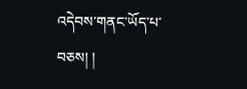འདེབས་གནང་ཡོད་པ་བཅས། །